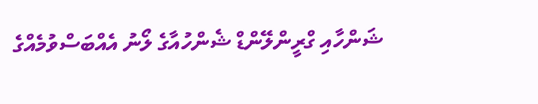ޝަންހާއި ގްރީންލޭންޑް ޝެންހުއާގެ ލޯނު އެއްބަސްވުމެއްގެ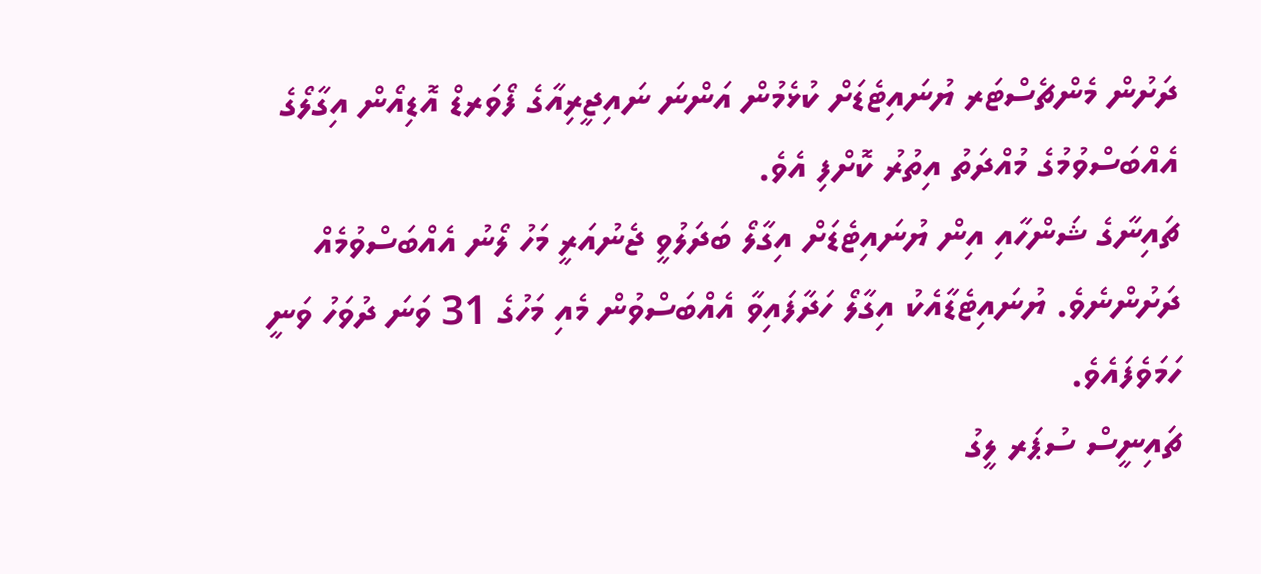ދަށުން މެންޗެސްޓަރ ޔުނައިޓެޑަށް ކުޅެމުން އަންނަ ނައިޖީރިއާގެ ފޯވަރޑް އޮޑިއޯން އިގާލޯގެ އެއްބަސްވުމުގެ މުއްދަތު އިތުރު ކޮށްފި އެވެ.
ޗައިނާގެ ޝަންހާއި އިން ޔުނައިޓެޑަށް އިގާލޯ ބަދަލުވީ ޖެނުއަރީ މަހު ލޯނު އެއްބަސްވުމެއް ދަށުންނެވެ. ޔުނައިޓެޑާއެކު އިގާލޯ ހަދާފައިވާ އެއްބަސްވުން މެއި މަހުގެ 31 ވަނަ ދުވަހު ވަނީ ހަމަވެފައެވެ.
ޗައިނީސް ސުޕަރ ލީގު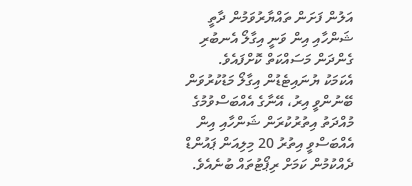އަލުން ފަށަން ތައްޔާރުވަމުން ދާތީ ޝަންހާއި އިން ވަނީ އިގާލޯ އެނބުރި ގެންދަން މަސައްކަތް ކޮށްފައެވެ. އެކަމަކު ޔުނައިޓެޑުން އިގާލޯ މަޑުކުރުވަން ބޭނުންވީ އިރު، އޭނާގެ އެއްބަސްވުމުގެ މުއްދަތު އިތުރުކުރަން ޝަންހާއި އިން އެއްބަސްވީ އިތުރު 20 މިލިއަން ޕައުންޑް ދެއްކުމުން ކަމަށް ރިޕޯޓުތައް ބުނެއެވެ.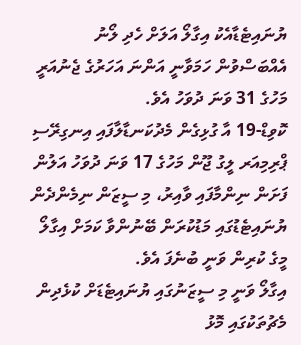ޔުނައިޓެޑާއެކު އިގާލޯ އަލަށް ހެދި ލޯނު އެއްބަސްވުން ހަމަވާނީ އަންނަ އަހަރުގެ ޖެނުއަރީ މަހުގެ 31 ވަނަ ދުވަހު އެވެ.
ކޮވިޑް-19 އާ ގުޅިގެން މެދުކަނޑާލާފައި އިނގިރޭސި ޕްރިމިއަރ ލީގު ޖޫން މަހުގެ 17 ވަނަ ދުވަހު އަލުން ފަށަން ނިންމާފައި ވާއިރު، މި ސީޒަން ނިމެންދެން ޔުނައިޓެޑުގައި މަޑުކުރަން ބޭނުންވާ ކަމަށް އިގާލޯ މީގެ ކުރިން ވަނީ ބުނެފަ އެވެ.
އިގާލޯ ވަނީ މި ސީޒަނުގައި ޔުނައިޓެޑަށް ކުޅެދިން މެޗުތަކުގައި މޮޅު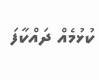ކުޅުމެއް ދައްކާފަ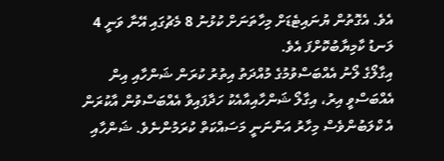އެވެ. އެގޮތުން ޔުނައިޓެޑަށް މިހާތަނަށް ކުޅުނު 8 މެޗުގައި އޭނާ ވަނީ 4 ލަނޑު ކާމިޔާބުކޮށްފަ އެވެ.
އިގާލޯގެ ލޯނު އެއްބަސްވުމުގެ މުއްދަތު އިތުރު ކުރަން ޝަންހާއި އިން އެއްބަސްވީ އިރު، އިގާލޯ ޝަންހާއިއާއެކު ހަދާފައިވާ އެއްބަސްވުން އާކުރަން އެ ކްލަބުންވެސް މިހާރު އަންނަނީ މަސައްކަތް ކުރަމުންނެވެ. ޝަންހާއި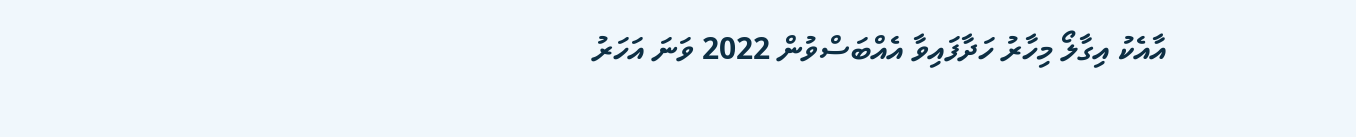އާއެކު އިގާލޯ މިހާރު ހަދާފައިވާ އެއްބަސްވުން 2022 ވަނަ އަހަރު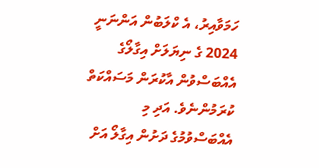ހަމަވާއިރު، އެ ކްލަބުން އަންނަނީ 2024 ގެ ނިޔަލަށް އިގާލޯގެ އެއްބަސްވުން އާކުރަން މަސައްކަތް ކުރަމުންނެވެ. އަދި މި އެއްބަސްވުމުގެ ދަށުން އިގާލޯ އަށް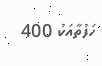ހަފުތާއަކު 400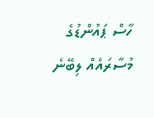ހާސް ޕައުންޑުގެ މުސާރައެއް ލިބޭނެ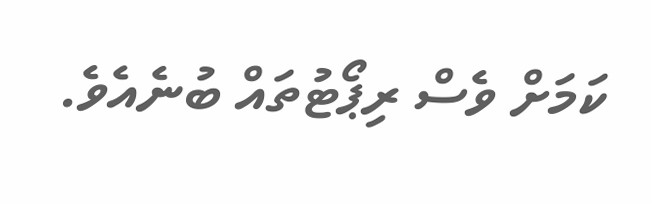ކަމަށް ވެސް ރިޕޯޓުތައް ބުނެއެވެ.